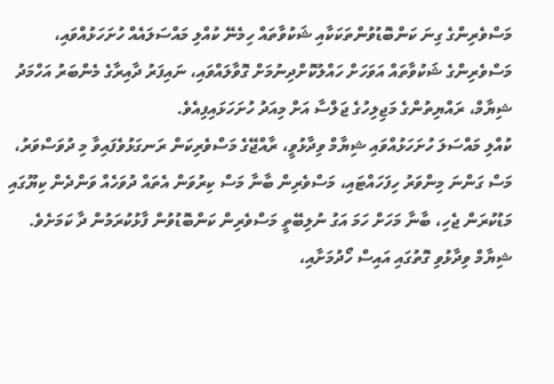މަސްވެރިންގެ ގިނަ ކަންބޮޑުވުންތަކަކާއި ޝަކުވާތައް ހިމެނޭ ކުއްލި މައްސަލައެއް ހުށަހަޅުއްވައި، މަސްވެރިންގެ ޝަކުވާތައް އަވަހަށް ހައްލުކޮށްދިނުމަށް ގޮވާލައްވައި، ނައިފަރު ދާއިރާގެ މެންބަރު އަހްމަދު ޝިޔާމް، ރައްޔިތުންގެ މަޖިލިހުގެ ޖަލްސާ އަށް މިއަދު ހުށަހަޅައިފިއެވެ.
ކުއްލި މައްސަލަ ހުށަހަޅުއްވައި ޝިޔާމް ވިދާޅުވީ، ރާއްޖޭގެ މަސްވެރިކަން ރަނގަޅުވެފައިވާ މި ދުވަސްވަރު، މަސް ގަންނަ މިންވަރު ހިފަހައްޓައި، މަސްވެރިން ބާނާ މަސް ކިރުވަން އެތައް ދުވަހެއް ވަންދެން ކިޔޫގައި މަޑުކުރަން ޖެހި، ބާނާ މަހަށް ހަމަ އަގު ނުލިބޭތީ މަސްވެރިން ކަންބޮޑުވުން ފާޅުކުރަމުން ދާ ކަމަށެވެ.
ޝިޔާމް ވިދާޅުވި ގޮތުގައި އައިސް ހޯދުމަށާއި،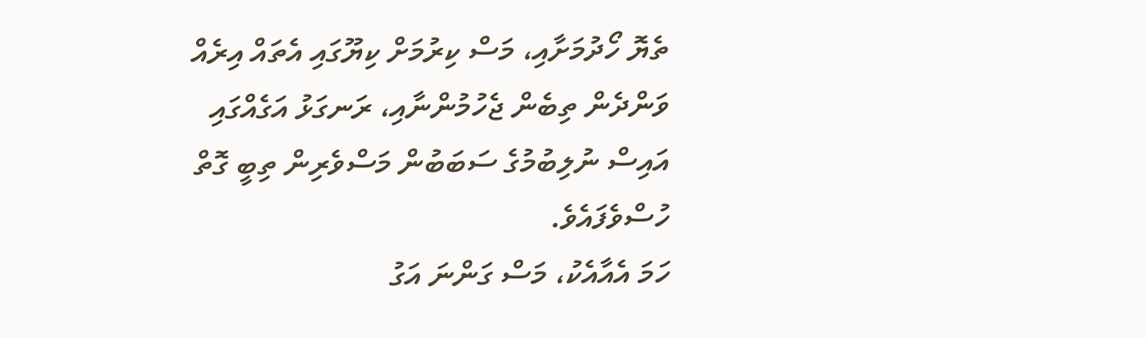ތެޔޮ ހޯދުމަށާއި، މަސް ކިރުމަށް ކިޔޫގައި އެތައް އިރެއް ވަންދެން ތިބެން ޖެހުމުންނާއި، ރަނގަޅު އަގެއްގައި އައިސް ނުލިބުމުގެ ސަބަބުން މަސްވެރިން ތިބީ ގޮތް ހުސްވެފައެވެ.
ހަމަ އެއާއެކު، މަސް ގަންނަ އަގު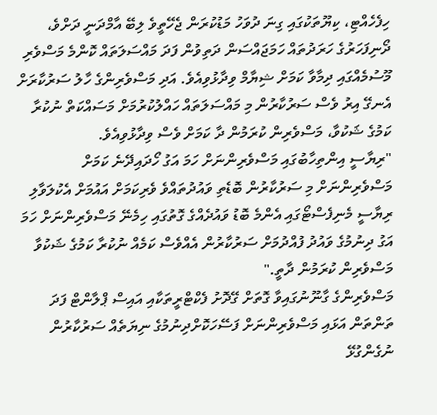ހިފެހެއްޓި، ކިޔޫތަކުގައި ގިނަ ދުވަހު މަޑުކުރަން ޖެހޭތީވެ ލިބޭ އާމްދަނީ ދަށްވެ، ދޯނިފަހަރުގެ ހަރަދުތައް ހަމަޖައްސަން ދަތިވުން ފަދަ މައްސަލަތައް ކޮންމެ މަސްވެރި މޫސުމެއްގައި ދިމާވާ ކަމަށް ޝިޔާމް ވިދާޅުވިއެވެ. އަދި މަސްވެރިންގެ ހާލު ސަރުކާރަށް އެނގޭ އިރު ވެސް ސަރުކާރުން މި މައްސަލަތައް ހައްލުކުރުމަށް މަސައްކަތް ނުކުރާ ކަމުގެ ޝަކުވާ، މަސްވެރިން ކުރަމުން ދާ ކަމަށް ވެސް ވިދާޅުވިއެވެ.
"ރިޔާސީ އިންތިހާބުގައި މަސްވެރިންނަށް ހަމަ އަގު ހޯދައިދޭނެ ކަމަށް މަސްވެރިންނަށް މި ސަރުކާރުން ބޮޑެތި ވައުދުތައްވެ ވެރިކަމަށް އައުމަށް އެކުލަވާލި ރިޔާސީ މެނިފެސްޓޯގައި އެންމެ ބޮޑު ވައުދެއްގެ ގޮތުގައި ހިމެނޭ މަސްވެރިންނަށް ހަމަ އަގު ދިނުމުގެ ވައުދު ފުއްދުމަށް ސަރުކާރުން އެއްވެސް ކަމެއް ނުކުރާ ކަމުގެ ޝަކުވާ މަސްވެރިން ކުރަމުން ދާތީ."
މަސްވެރިންގެ ގާނޫނުގައިވާ ގޮތަށް ގޭދޮށު ފެކްޓްރީތަކާއި އައިސް ޕްލާންޓް ފަދަ ތަންތަން އަޅައި މަސްވެރިންނަށް ފަސޭހަކޮށްދިނުމުގެ ނިޔަތެއް ސަރުކާރުން ނުގެންގުޅޭ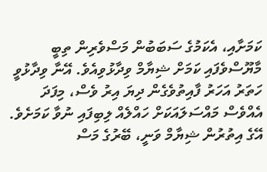ކަމަށާއި، އެކަމުގެ ސަބަބުން މަސްވެރިން ތިބީ މާޔޫސްވެފައި ކަމަށް ޝިޔާމް ވިދާޅުވިއެވެ. އޭނާ ވިދާޅުވީ ހަތަރު އަހަރު ފާއިތުވެގެން ދިޔަ އިރު ވެސް، މިފަދަ އެއްވެސް މައްސަލައަކަށް ހައްލެއް ލިބިފައި ނުވާ ކަމަށެވެ.
އޭގެ އިތުރުން ޝިޔާމް ވަނީ، ބޭރުގެ މަސް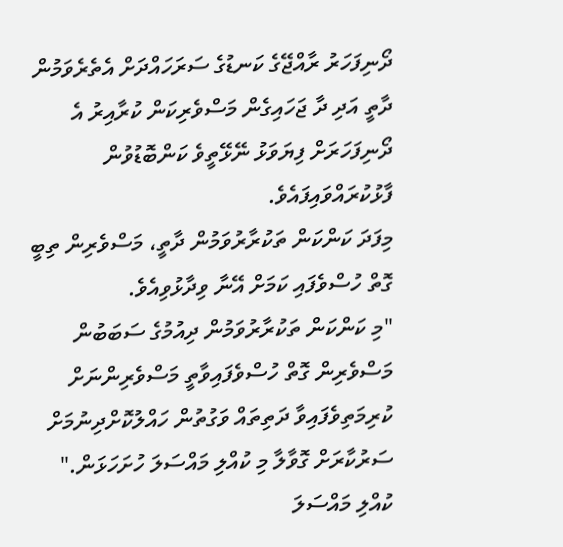ދޯނިފަހަރު ރާއްޖޭގެ ކަނޑުގެ ސަރަހައްދަށް އެތެރެވަމުން ދާތީ އަދި ދާ ޖަހައިގެން މަސްވެރިކަން ކުރާއިރު އެ ދޯނިފަހަރަށް ފިޔަވަޅު ނޭޅޭތީވެ ކަންބޮޑުވުން ފާޅުކުރައްވައިފައެވެ.
މިފަދަ ކަންކަން ތަކުރާރުވަމުން ދާތީ، މަސްވެރިން ތިބީ ގޮތް ހުސްވެފައި ކަމަށް އޭނާ ވިދާޅުވިއެވެ.
"މި ކަންކަން ތަކުރާރުވަމުން ދިއުމުގެ ސަބަބުން މަސްވެރިން ގޮތް ހުސްވެފައިވާތީ މަސްވެރިންނަށް ކުރިމަތިވެފައިވާ ދަތިތައް ވަގުތުން ހައްލުކޮށްދިނުމަށް ސަރުކާރަށް ގޮވާލާ މި ކުއްލި މައްސަލަ ހުށަހަޅަން."
ކުއްލި މައްސަލަ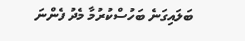ބަލައިގަނެ ބަހުސްކުރުމާ މެދު ފެންނަ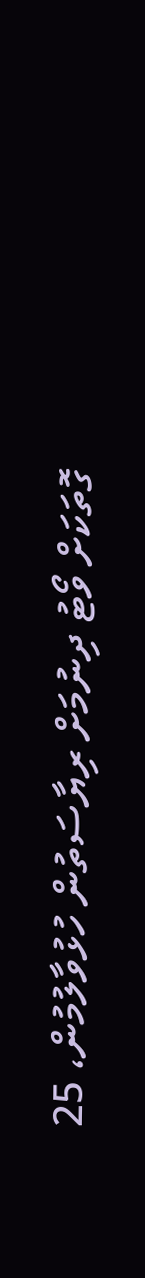ގޮތަކަށް ވޯޓު ދިނުމަށް ރިޔާސަތުން ހުޅުވާލުމުން، 25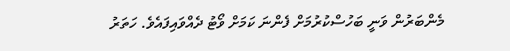މެންބަރުން ވަނީ ބަހުސްކުރުމަށް ފެންނަ ކަމަށް ވޯޓު ދެއްވައިފައެވެ. ހަތަރު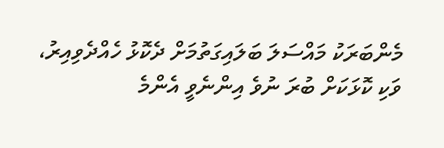މެންބަރަކު މައްސަލަ ބަލައިގަތުމަށް ދެކޮޅު ހެއްދެވިއިރު، ވަކި ކޮޅަކަށް ބުރަ ނުވެ އިންނެވީ އެންމެ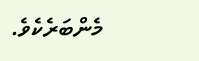މެންބަރެކެވެ.